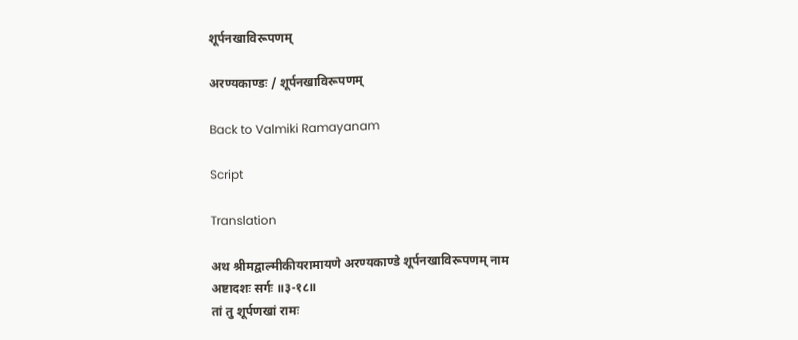शूर्पनखाविरूपणम्

अरण्यकाण्डः / शूर्पनखाविरूपणम्

Back to Valmiki Ramayanam

Script

Translation

अथ श्रीमद्वाल्मीकीयरामायणे अरण्यकाण्डे शूर्पनखाविरूपणम् नाम अष्टादशः सर्गः ॥३-१८॥
तां तु शूर्पणखां रामः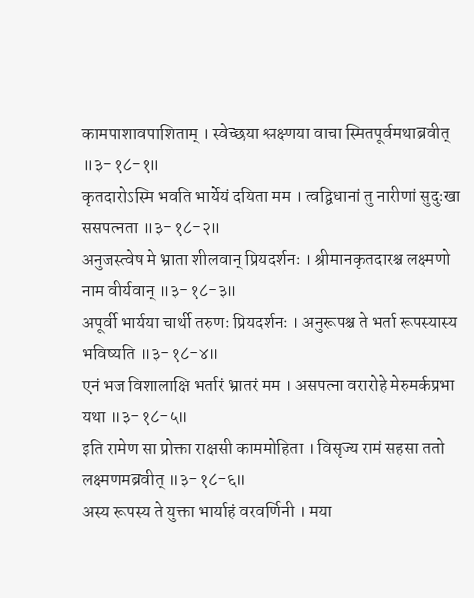कामपाशावपाशिताम् । स्वेच्छया श्लक्ष्णया वाचा स्मितपूर्वमथाब्रवीत् ॥३-१८-१॥
कृतदारोऽस्मि भवति भार्येयं दयिता मम । त्वद्विधानां तु नारीणां सुदुःखा ससपत्नता ॥३-१८-२॥
अनुजस्त्वेष मे भ्राता शीलवान् प्रियदर्शनः । श्रीमानकृतदारश्च लक्ष्मणो नाम वीर्यवान् ॥३-१८-३॥
अपूर्वी भार्यया चार्थी तरुणः प्रियदर्शनः । अनुरूपश्च ते भर्ता रूपस्यास्य भविष्यति ॥३-१८-४॥
एनं भज विशालाक्षि भर्तारं भ्रातरं मम । असपत्ना वरारोहे मेरुमर्कप्रभा यथा ॥३-१८-५॥
इति रामेण सा प्रोक्ता राक्षसी काममोहिता । विसृज्य रामं सहसा ततो लक्ष्मणमब्रवीत् ॥३-१८-६॥
अस्य रूपस्य ते युक्ता भार्याहं वरवर्णिनी । मया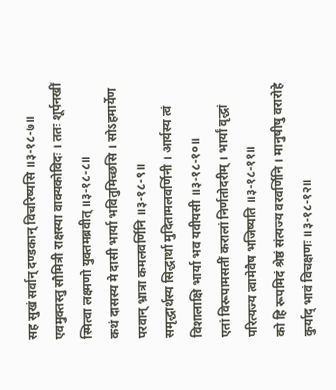सह सुखं सर्वान् दण्डकान् विचरिष्यसि ॥३-१८-७॥
एवमुक्तस्तु सौमित्री राक्षस्या वाक्यकोविदः । ततः शूर्पनखीं स्मित्वा लक्ष्मणो युक्तमब्रवीत् ॥३-१८-८॥
कथं दासस्य मे दासी भार्या भवितुमिच्छसि । सोऽहमार्येण परवान् भ्रात्रा कमलवर्णिनि ॥३-१८-९॥
समृद्धार्थस्य सिद्धार्था मुदितामलवर्णिनी । आर्यस्य त्वं विशालाक्षि भार्या भव यवीयसी ॥३-१८-१०॥
एतां विरूपामसतीं करालां निर्णतोदरीम् । भार्यां वृद्धां परित्यज्य त्वामेवैष भजिष्यति ॥३-१८-११॥
को हि रूपमिदं श्रेष्ठं संत्यज्य वरवर्णिनि । मानुषीषु वरारोहे कुर्याद् भावं विचक्षणः ॥३-१८-१२॥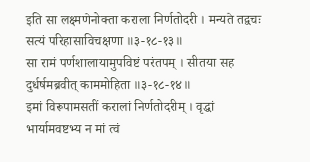इति सा लक्ष्मणेनोक्ता कराला निर्णतोदरी । मन्यते तद्वचः सत्यं परिहासाविचक्षणा ॥३-१८-१३॥
सा रामं पर्णशालायामुपविष्टं परंतपम् । सीतया सह दुर्धर्षमब्रवीत् काममोहिता ॥३-१८-१४॥
इमां विरूपामसतीं करालां निर्णतोदरीम् । वृद्धां भार्यामवष्टभ्य न मां त्वं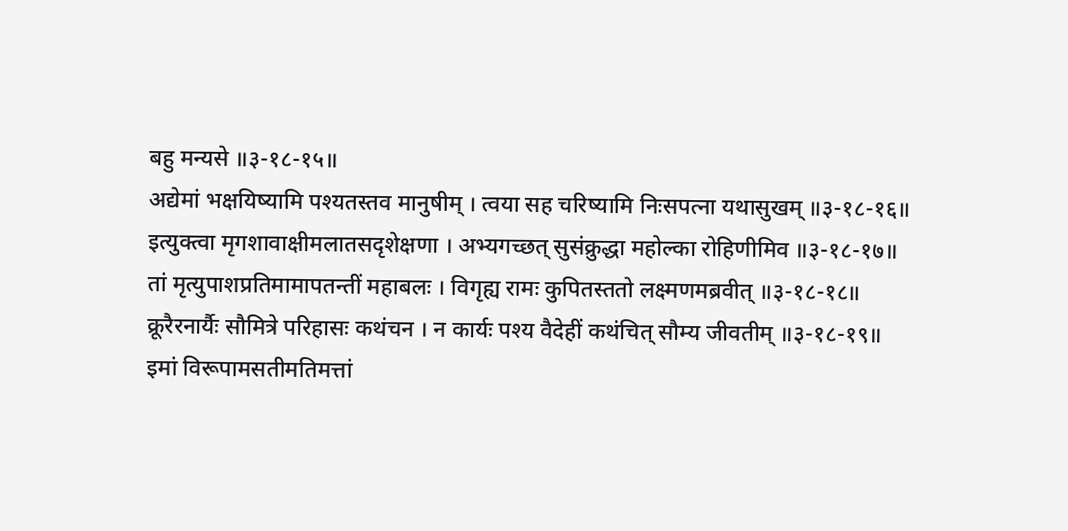बहु मन्यसे ॥३-१८-१५॥
अद्येमां भक्षयिष्यामि पश्यतस्तव मानुषीम् । त्वया सह चरिष्यामि निःसपत्ना यथासुखम् ॥३-१८-१६॥
इत्युक्त्वा मृगशावाक्षीमलातसदृशेक्षणा । अभ्यगच्छत् सुसंक्रुद्धा महोल्का रोहिणीमिव ॥३-१८-१७॥
तां मृत्युपाशप्रतिमामापतन्तीं महाबलः । विगृह्य रामः कुपितस्ततो लक्ष्मणमब्रवीत् ॥३-१८-१८॥
क्रूरैरनार्यैः सौमित्रे परिहासः कथंचन । न कार्यः पश्य वैदेहीं कथंचित् सौम्य जीवतीम् ॥३-१८-१९॥
इमां विरूपामसतीमतिमत्तां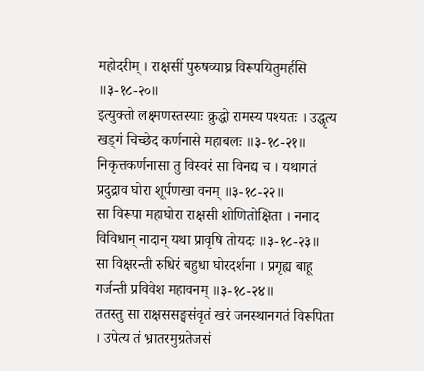महोदरीम् । राक्षसीं पुरुषव्याघ्र विरूपयितुमर्हसि ॥३-१८-२०॥
इत्युक्तो लक्ष्मणस्तस्याः क्रुद्धो रामस्य पश्यतः । उद्धृत्य खड्गं चिच्छेद कर्णनासे महाबलः ॥३-१८-२१॥
निकृत्तकर्णनासा तु विस्वरं सा विनद्य च । यथागतं प्रदुद्राव घोरा शूर्पणखा वनम् ॥३-१८-२२॥
सा विरूपा महाघोरा राक्षसी शोणितोक्षिता । ननाद विविधान् नादान् यथा प्रावृषि तोयदः ॥३-१८-२३॥
सा विक्षरन्ती रुधिरं बहुधा घोरदर्शना । प्रगृह्य बाहू गर्जन्ती प्रविवेश महावनम् ॥३-१८-२४॥
ततस्तु सा राक्षससङ्घसंवृतं खरं जनस्थानगतं विरूपिता । उपेत्य तं भ्रातरमुग्रतेजसं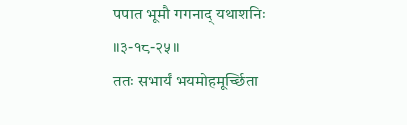पपात भूमौ गगनाद् यथाशनिः ॥३-१८-२५॥
ततः सभार्यं भयमोहमूर्च्छिता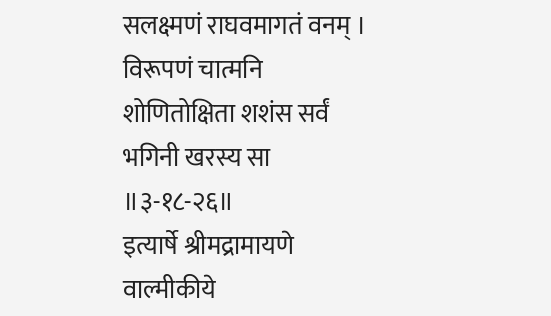सलक्ष्मणं राघवमागतं वनम् । विरूपणं चात्मनि शोणितोक्षिता शशंस सर्वं भगिनी खरस्य सा ॥३-१८-२६॥
इत्यार्षे श्रीमद्रामायणे वाल्मीकीये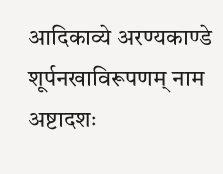आदिकाव्ये अरण्यकाण्डे शूर्पनखाविरूपणम् नाम अष्टादशः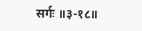सर्गः ॥३-१८॥